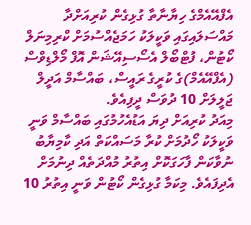އެފްއޭއެމްގެ ހިޔާނާތާ ގުޅިގެން ކުރިއަށްދާ މައްސަލައިގައި ވަކީލަކު ހަމަޖެއްސުމަށް ކްރިމިނަލް ކޯޓުން، ފުޓްބޯލް އެސޯސިއޭޝަން އޮފް މޯލްޑިވްސް (އެފްއޭއެމް)ގެ ކުރީގެ ރައީސް، ބައްސާމް އަދީލް ޖަލީލަށް 10 ދުވަސް ދީފިއެވެ.
މިއަދު ކުރިއަށް ދިޔަ އަޑުއެހުމުގައި ބައްސާމް ވަނީ ވަކީލަކު ހޯދުމަށް ކުރާ މަސައްކަތް އަދި ކާމިޔާބު ނުވާކަން ފާހަގަކޮށް އިތުރު މުއްދަތެއް ދިނުމަށް އެދިފައެވެ. މިކަމާ ގުޅިގެން ކޯޓުން ވަނީ އިތުރު 10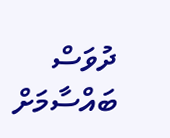ދުވަސް ބައްސާމަށް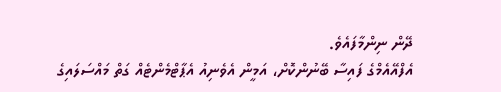ދޭން ނިންމާފައެވެ.
އެފްއޭއެމްގެ ފައިސާ ބޭނުންކޮށް، އަމީން އެވެނިއު އެޕާޓްމެންޓެއް ގަތް މައްސަލައިގެ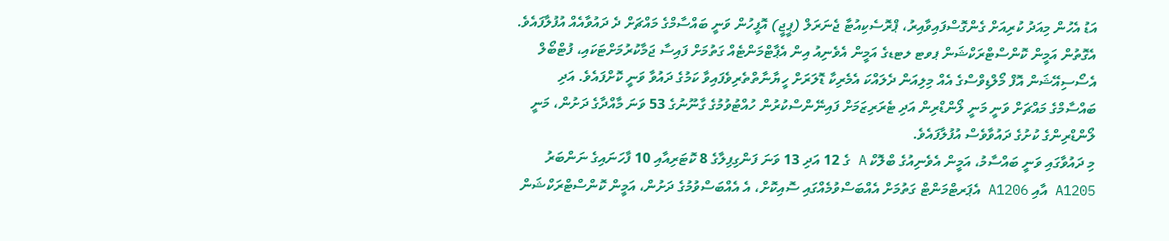އަޑު އެހުން މިއަދު ކުރިއަށް ގެންގޮސްފައިވާއިރު، ޕްރޮސެކިއުޓާ ޖެނަރަލް (ޕީޖީ) އޮފީހުން ވަނީ ބައްސާމްގެ މައްޗަށް ދެ ދައުވާއެއް އުފުލާފައެވެ.
އެގޮތުން އަމީން ކޮންސްޓްރަކްޝަން ޕވޓ ލޓޑގެ އަމީން އެވެނިއު އިން އެޕާޓްމަންޓެއް ގަތުމަށް ފައިސާ ޖަމާކުރުމަށްޓަކައި، ފުޓްބޯލް އެސޯސިއޭޝަން އޮފް މޯލްޑިވްސްގެ އެއް މިލިއަން ދެލައްކަ އެމެރިކާ ޑޮލަރަށް ހީޔާނާތްތެރިވެފައިވާ ކަމުގެ ދައުވާ ވަނީ ކޮށްފައެވެ. އަދި ބައްސާމްގެ މައްޗަށް ވަނީ މަނީ ލޯންޑްރިން އަދި ޓެރަރިޒަމަށް ފައިނޭންސްކުރުން ހުއްޓުވުމުގެ ގާނޫނުގެ 53 ވަނަ މާއްދާގެ ދަށުން، މަނީ ލޯންޑްރިންގެ ކުށުގެ ދައުވާވެސް އުފުލާފައެވެ.
މި ދައުވާގައި ވަނީ ބައްސާމު، އަމީން އެވެނިއުގެ ބްލޮކް A ގެ 12 އަދި 13 ވަނަ ފަންގިފިލާގެ 8 ކޮޓަރިއާއި 10 ފާހަނައިގެ ނަންބަރު A1205 އާއި A1206 އެޕަރޓްމަންޓް ގަތުމަށް އެއްބަސްވުމެއްގައި ސޮއިކޮށް، އެ އެއްބަސްވުމުގެ ދަށުން، އަމީން ކޮންސްޓްރަކްޝަން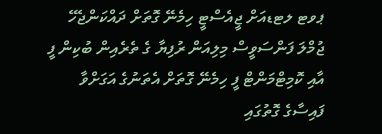ޕވޓ ލޓޑއަށް ޖީއެސްޓީ ހިމެނޭ ގޮތަށް ދައްކަންޖެހޭ ޖުމްލަ ފަންސަވީސް މިލިއަން ރުފިޔާ ގެ ތެރެއިން ބުކިން ފީ އާއި ކޮމިޓްމަންޓް ފީ ހިމެނޭ ގޮތަށް އެތަނުގެ އަގަށްވާ ފައިސާގެ ގޮތުގައި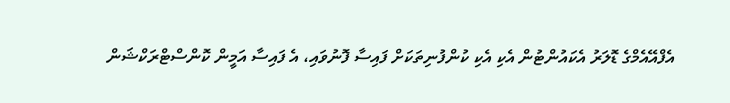އެފްއޭއެމްގެ ޑޮލަރު އެކައުންޓުން އެކި އެކި ކުންފުނިތަކަށް ފައިސާ ފޮނުވައި، އެ ފައިސާ އަމީން ކޮންސްޓްރަކްޝަން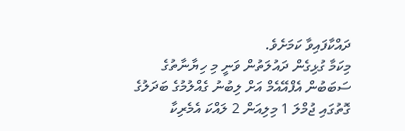ދައްކާފައިވާ ކަމަށެވެ.
މިކަމާ ގުޅިގެން ދައުލަތުން ވަނީ މި ހިޔާނާތުގެ ސަބަބުން އެފްއޭއެމް އަށް ލިބުނު ގެއްލުމުގެ ބަދަލުގެ ގޮތުގައި ޖުމްލަ 1 މިލިއަން 2 ލައްކަ އެމެރިކާ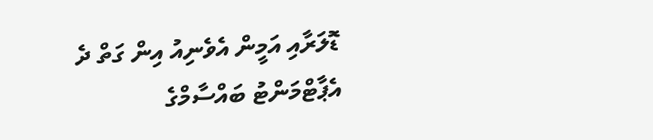ޑޮލަރާއި އަމީން އެވެނިއު އިން ގަތް ދެ އެޕާޓްމަންޓު ބައްސާމްގެ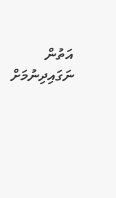އަތުން ނަގައިދިނުމަށް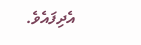އެދިފައެވެ.